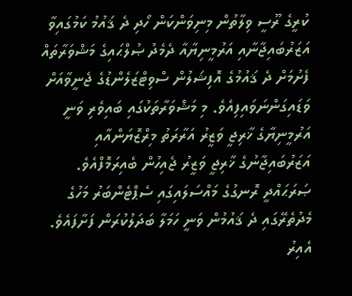ކުރީގެ ރޫސީ ވިލާތުން މިނިވަންކަން ހޯދި ދެ ޤައުމު ކަމުގައިވާ އަޒަރުބައިޖާނާއި އަރުމީނިޔާއާ ދެމެދު ޞުލްޙައިގެ މަޝްވަރާތައް ފެށުމަށް ދެ ޤައުމުގެ އޮފިޝަލުން ސްވިޓްޒަލެންޑުގެ ޖެނީވާއަށް ވަޑައިގަންނަވައިފިއެވެ. މި މަޝްވަރާތަކުގައި ބައިވެރި ވަނީ އަރުމީނިޔާގެ ޚާރިޖީ ވަޒީރު އަރާރަތު މިރްޒޮޔަންއާއި އަޒަރުބައިޖާނުގެ ޚާރިޖީ ވަޒީރު ޖެއިހުން ބެއިރަމޮފްއެވެ.
ޞަރަޙައްދީ ރޮނގުގެ މައްސަލައިގައި ސެޕްޓެންބަރު މަހުގެ މެދުތެރޭގައި ދެ ޤައުމުން ވަނީ ހަމަލާ ބަދަލުކުރަން ފަށާފައެވެ. އެއިރު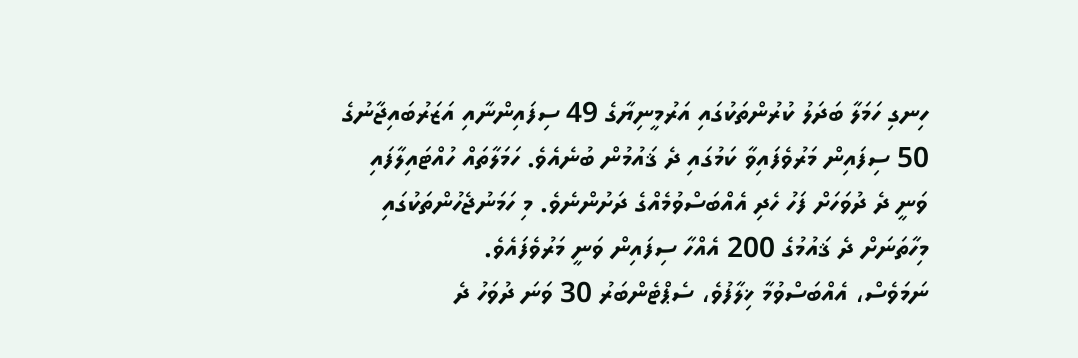ހިނގި ހަމަލާ ބަދަލު ކުރުންތަކުގައި އަރުމީނިޔާގެ 49 ސިފައިންނާއި އަޒަރުބައިޖާނުގެ 50 ސިފައިން މަރުވެފައިވާ ކަމުގައި ދެ ޤައުމުން ބުނެއެވެ. ހަމަލާތައް ހުއްޓައިލާފައި ވަނީ ދެ ދުވަހަށް ފަހު ހެދި އެއްބަސްވުމެއްގެ ދަށުންނެވެ. މި ހަމަނުޖެހުންތަކުގައި މިހާތަނަށް ދެ ޤައުމުގެ 200 އެއްހާ ސިފައިން ވަނީ މަރުވެފައެވެ.
ނަމަވެސް، އެއްބަސްވުމާ ޚިލާފުވެ، ސެޕްޓެންބަރު 30 ވަނަ ދުވަހު ދެ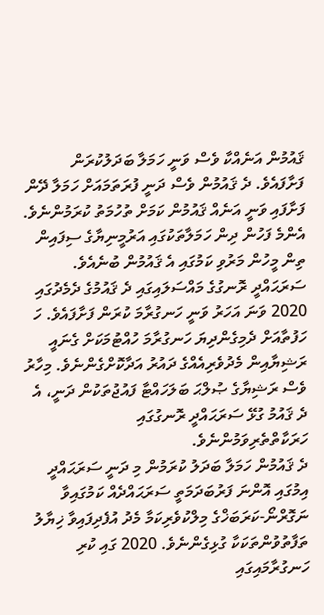ޤައުމުން އަނެއްކާ ވެސް ވަނީ ހަމަލާ ބަދަލުކުރަން ފަށާފައެވެ. ދެ ޤައުމުން ވެސް ދަނީ ފުރަތަމައަށް ހަމަލާ ދޭން ފަށާފައި ވަނީ އަނެއް ޤައުމުން ކަމަށް ތުހުމަތު ކުރަމުންނެވެ. އެންމެ ފަހުން ދިން ހަމަލާތަކުގައި އަރުމީނިޔާގެ ސިފައިން ތިން މީހުން މަރުވި ކަމުގައި އެ ޤައުމުން ބުނެއެވެ.
ސަރަޙައްދީ ރޮނގުގެ މައްސަލައިގައި ދެ ޤައުމުގެ ދެމެދުގައި 2020 ވަނަ އަހަރު ވަނީ ހަނގުރާމަ ކުރަން ފަށާފައެވެ. ހަ ހަފުތާއަށް ދެމިގެންދިޔަ ހަނގުރާމަ ހުއްޓުމަކަށް ގެނައީ ރަޝިޔާއިން މެދުވެރިއެއްގެ ދައުރު އަދާކޮށްގެންނެވެ. މިހާރު ވެސް ރަޝިޔާގެ ޞުލްޙަ ބަލަހައްޓާ ފައުޖުތަކުން ދަނީ، އެ ދެ ޤައުމު ގުޅޭ ސަރަޙައްދީ ރޮނގުގައި ހަރަކާތްތެރިވަމުންނެވެ.
ދެ ޤައުމުން ހަމަލާ ބަދަލު ކުރަމުން މި ދަނީ ސަރަޙައްދީ އިމުގައި އޮންނަ ފަރުބަދަމަތީ ސަރަޙައްދެއް ކަމުގައިވާ ނަގޮރްނޯ-ކަރަބަޚްގެ މިލްކުވެރިކަމާ މެދު އުފެދިފައިވާ ޚިޔާލު ތަފާތުވުންތަކަކާ ގުޅިގެންނެވެ. 2020 ގައި ކުރި ހަނގުރާމައިގައި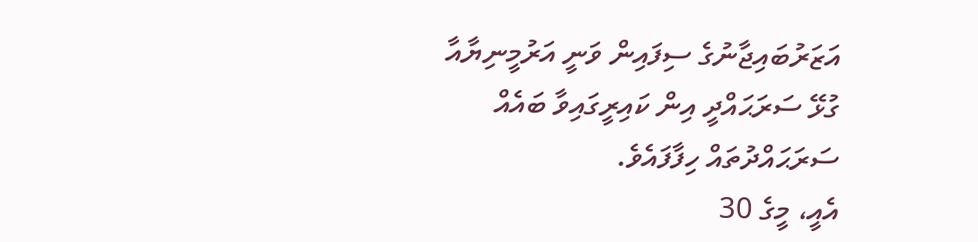އަޒަރުބައިޖާނުގެ ސިފައިން ވަނީ އަރުމީނިޔާއާ ގުޅޭ ސަރަޙައްދީ އިން ކައިރީގައިވާ ބައެއް ސަރަޙައްދުތައް ހިފާފައެވެ.
އެއީ، މީގެ 30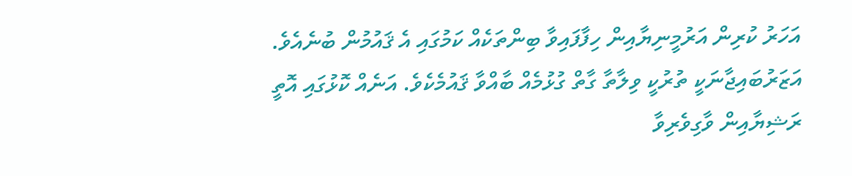އަހަރު ކުރިން އަރުމީނިޔާއިން ހިފާފައިވާ ބިންތަކެއް ކަމުގައި އެ ޤައުމުން ބުނެއެވެ. އަޒަރުބައިޖާނަކީ ތުރުކީ ވިލާތާ ގާތް ގުޅުމެއް ބާއްވާ ޤައުމެކެވެ. އަނެއް ކޮޅުގައި އޮތީ ރަޝިޔާއިން ވާގިވެރިވާ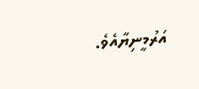އަރުމީނިޔާއެވެ.